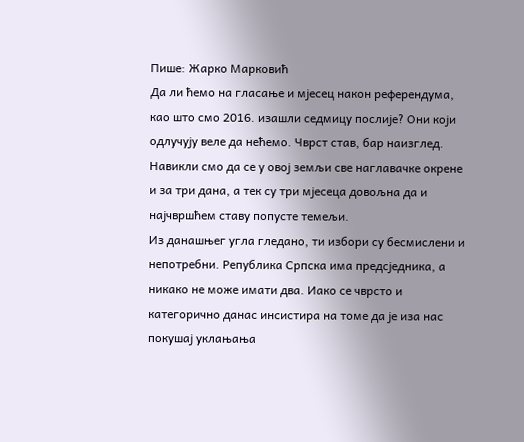Пише: Жарко Марковић
Да ли ћемо на гласање и мјесец након референдума, као што смо 2016. изашли седмицу послије? Они који одлучују веле да нећемо. Чврст став, бар наизглед. Навикли смо да се у овој земљи све наглавачке окрене и за три дана, а тек су три мјесеца довољна да и најчвршћем ставу попусте темељи.
Из данашњег угла гледано, ти избори су бесмислени и непотребни. Република Српска има предсједника, а никако не може имати два. Иако се чврсто и категорично данас инсистира на томе да је иза нас покушај уклањања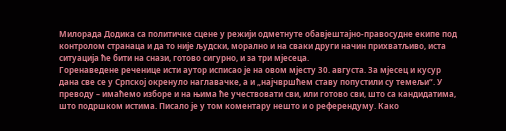Милорада Додика са политичке сцене у режији одметнуте обавјештајно-правосудне екипе под контролом странаца и да то није људски, морално и на сваки други начин прихватљиво, иста ситуација ће бити на снази, готово сигурно, и за три мјесеца.
Горенаведене реченице исти аутор исписао је на овом мјесту 30. августа. За мјесец и кусур дана све се у Српској окренуло наглавачке, а и „најчвршћем ставу попустили су темељи“. У преводу – имаћемо изборе и на њима ће учествовати сви, или готово сви, што са кандидатима, што подршком истима. Писало је у том коментару нешто и о референдуму. Како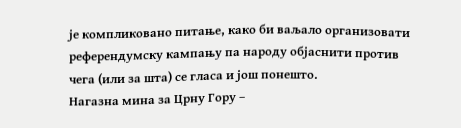је компликовано питање, како би ваљало организовати референдумску кампању па народу објаснити против чега (или за шта) се гласа и још понешто.
Нагазна мина за Црну Гору –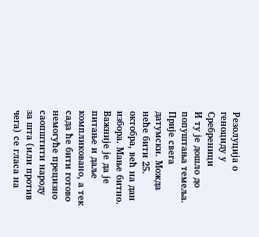Резолуција о геноциду у Сребреници
И ту је дошло до попуштања темеља. Прије свега датумски. Можда неће бити 25. октобра, већ на дан избора. Мање битно. Важније је да је питање и даље компликовано, а тек сада ће бити готово немогуће прецизно саопштити народу за шта (или против чега) се гласа на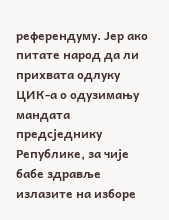референдуму. Јер ако питате народ да ли прихвата одлуку ЦИК-а о одузимању мандата предсједнику Републике, за чије бабе здравље излазите на изборе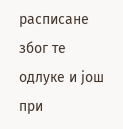расписане због те одлуке и још при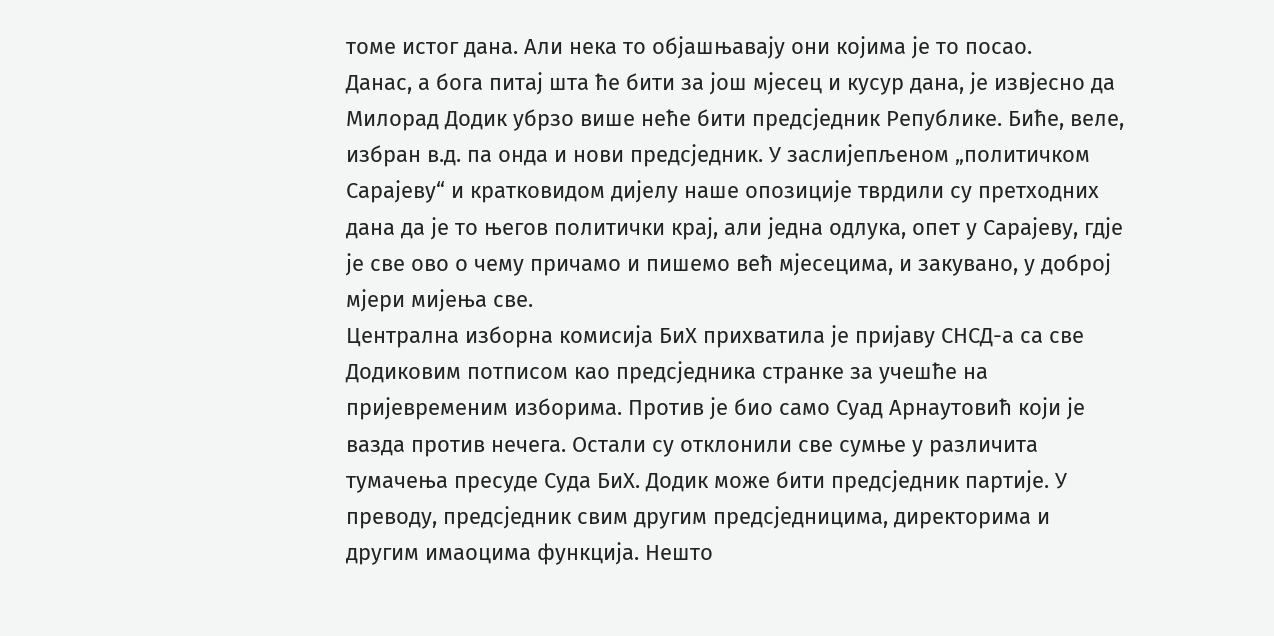томе истог дана. Али нека то објашњавају они којима је то посао.
Данас, а бога питај шта ће бити за још мјесец и кусур дана, је извјесно да Милорад Додик убрзо више неће бити предсједник Републике. Биће, веле, избран в.д. па онда и нови предсједник. У заслијепљеном „политичком Сарајеву“ и кратковидом дијелу наше опозиције тврдили су претходних дана да је то његов политички крај, али једна одлука, опет у Сарајеву, гдје је све ово о чему причамо и пишемо већ мјесецима, и закувано, у доброј мјери мијења све.
Централна изборна комисија БиХ прихватила је пријаву СНСД-а са све Додиковим потписом као предсједника странке за учешће на пријевременим изборима. Против је био само Суад Арнаутовић који је вазда против нечега. Остали су отклонили све сумње у различита тумачења пресуде Суда БиХ. Додик може бити предсједник партије. У преводу, предсједник свим другим предсједницима, директорима и другим имаоцима функција. Нешто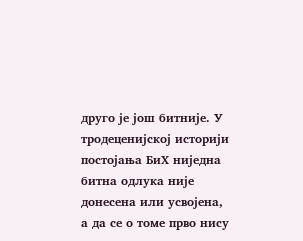друго је још битније. У тродеценијској историји постојања БиХ ниједна битна одлука није донесена или усвојена, а да се о томе прво нису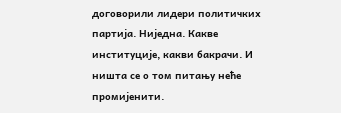договорили лидери политичких партија. Ниједна. Какве институције, какви бакрачи. И ништа се о том питању неће промијенити.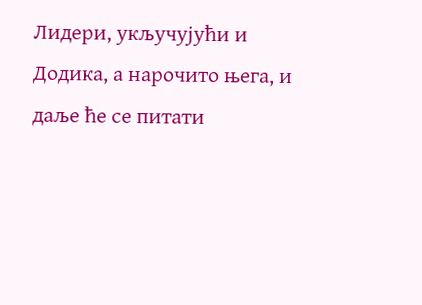Лидери, укључујући и Додика, а нарочито њега, и даље ће се питати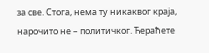за све. Стога, нема ту никаквог краја, нарочито не – политичког. Ћераћете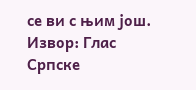се ви с њим још.
Извор: Глас Српске